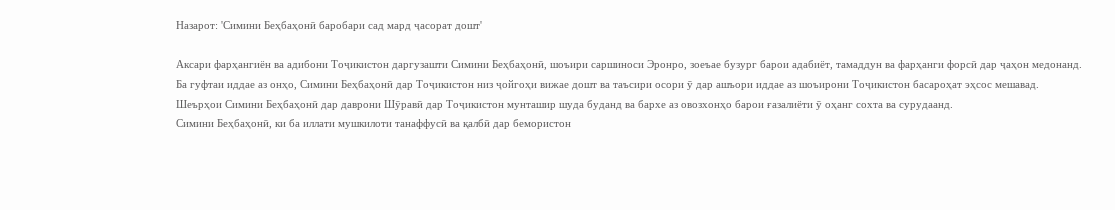Назарот: 'Симини Беҳбаҳонӣ баробари сад мард ҷасорат дошт'

Аксари фарҳангиён ва адибони Тоҷикистон даргузашти Симини Беҳбаҳонӣ, шоъири саршиноси Эронро, зоеъае бузург барои адабиёт, тамаддун ва фарҳанги форсӣ дар ҷаҳон медонанд.
Ба гуфтаи иддае аз онҳо, Симини Беҳбаҳонӣ дар Тоҷикистон низ ҷойгоҳи вижае дошт ва таъсири осори ӯ дар ашъори иддае аз шоъирони Тоҷикистон басароҳат эҳсос мешавад.
Шеърҳои Симини Беҳбаҳонӣ дар даврони Шӯравӣ дар Тоҷикистон мунташир шуда буданд ва бархе аз овозхонҳо барои ғазалиёти ӯ оҳанг сохта ва сурудаанд.
Симини Беҳбаҳонӣ, ки ба иллати мушкилоти танаффусӣ ва қалбӣ дар бемористон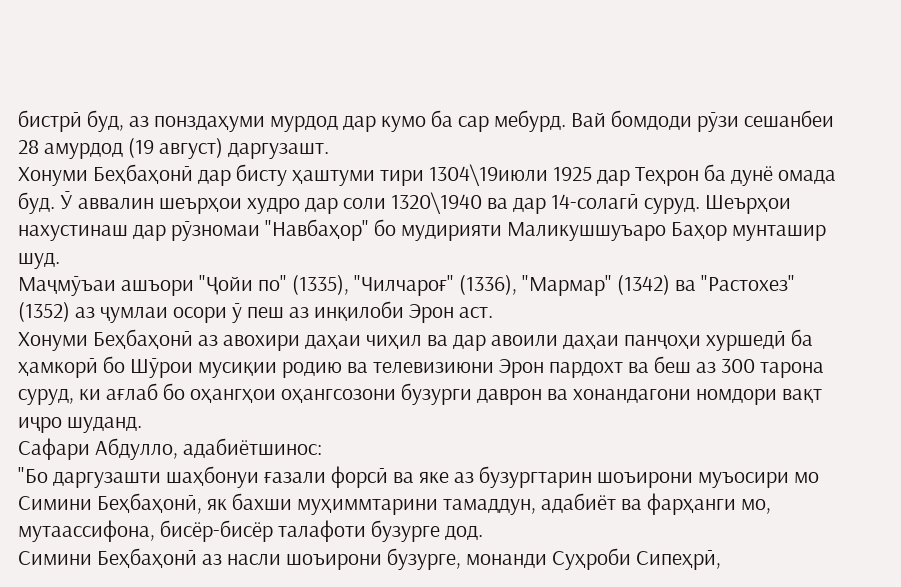бистрӣ буд, аз понздаҳуми мурдод дар кумо ба сар мебурд. Вай бомдоди рӯзи сешанбеи 28 амурдод (19 август) даргузашт.
Хонуми Беҳбаҳонӣ дар бисту ҳаштуми тири 1304\19июли 1925 дар Теҳрон ба дунё омада буд. Ӯ аввалин шеърҳои худро дар соли 1320\1940 ва дар 14-солагӣ суруд. Шеърҳои нахустинаш дар рӯзномаи "Навбаҳор" бо мудирияти Маликушшуъаро Баҳор мунташир шуд.
Маҷмӯъаи ашъори "Ҷойи по" (1335), "Чилчароғ" (1336), "Мармар" (1342) ва "Растохез" (1352) аз ҷумлаи осори ӯ пеш аз инқилоби Эрон аст.
Хонуми Беҳбаҳонӣ аз авохири даҳаи чиҳил ва дар авоили даҳаи панҷоҳи хуршедӣ ба ҳамкорӣ бо Шӯрои мусиқии родию ва телевизиюни Эрон пардохт ва беш аз 300 тарона суруд, ки ағлаб бо оҳангҳои оҳангсозони бузурги даврон ва хонандагони номдори вақт иҷро шуданд.
Сафари Абдулло, адабиётшинос:
"Бо даргузашти шаҳбонуи ғазали форсӣ ва яке аз бузургтарин шоъирони муъосири мо Симини Беҳбаҳонӣ, як бахши муҳиммтарини тамаддун, адабиёт ва фарҳанги мо, мутаассифона, бисёр-бисёр талафоти бузурге дод.
Симини Беҳбаҳонӣ аз насли шоъирони бузурге, монанди Суҳроби Сипеҳрӣ,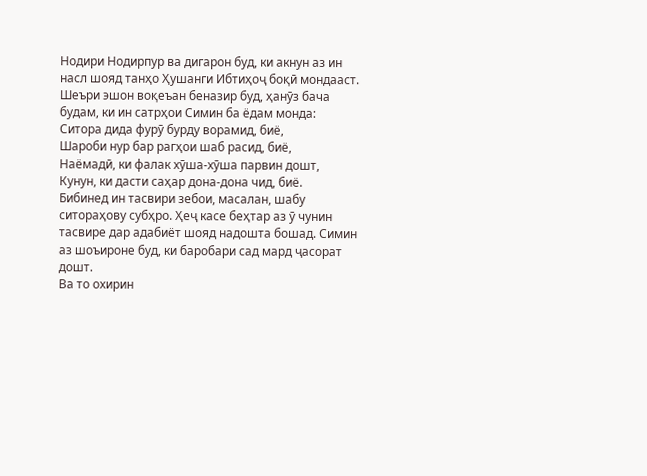Нодири Нодирпур ва дигарон буд, ки акнун аз ин насл шояд танҳо Ҳушанги Ибтиҳоҷ боқӣ мондааст.
Шеъри эшон воқеъан беназир буд, ҳанӯз бача будам, ки ин сатрҳои Симин ба ёдам монда:
Ситора дида фурӯ бурду ворамид, биё,
Шароби нур бар рагҳои шаб расид, биё,
Наёмадӣ, ки фалак хӯша-хӯша парвин дошт,
Кунун, ки дасти саҳар дона-дона чид, биё.
Бибинед ин тасвири зебои, масалан, шабу ситораҳову субҳро. Ҳеҷ касе беҳтар аз ӯ чунин тасвире дар адабиёт шояд надошта бошад. Симин аз шоъироне буд, ки баробари сад мард ҷасорат дошт.
Ва то охирин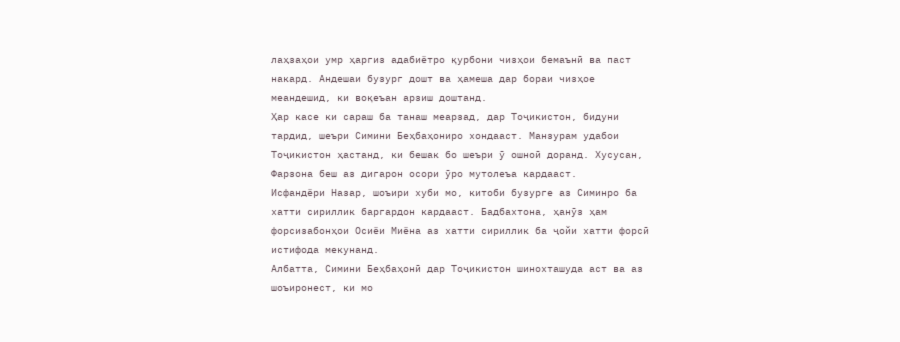лаҳзаҳои умр ҳаргиз адабиётро қурбони чизҳои бемаънӣ ва паст накард. Андешаи бузург дошт ва ҳамеша дар бораи чизҳое меандешид, ки воқеъан арзиш доштанд.
Ҳар касе ки сараш ба танаш меарзад, дар Тоҷикистон, бидуни тардид, шеъри Симини Беҳбаҳониро хондааст. Манзурам удабои Тоҷикистон ҳастанд, ки бешак бо шеъри ӯ ошноӣ доранд. Хусусан, Фарзона беш аз дигарон осори ӯро мутолеъа кардааст.
Исфандёри Назар, шоъири хуби мо, китоби бузурге аз Симинро ба хатти сириллик баргардон кардааст. Бадбахтона, ҳанӯз ҳам форсизабонҳои Осиёи Миёна аз хатти сириллик ба ҷойи хатти форсӣ истифода мекунанд.
Албатта, Симини Беҳбаҳонӣ дар Тоҷикистон шинохташуда аст ва аз шоъиронест, ки мо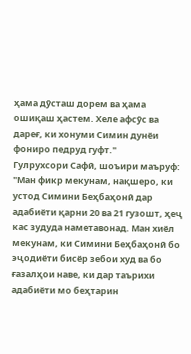ҳама дӯсташ дорем ва ҳама ошиқаш ҳастем. Хеле афсӯс ва дареғ, ки хонуми Симин дунёи фониро педруд гуфт."
Гулрухсори Сафӣ, шоъири маъруф:
"Ман фикр мекунам, нақшеро, ки устод Симини Беҳбаҳонӣ дар адабиёти қарни 20 ва 21 гузошт, ҳеҷ кас зудуда наметавонад. Ман хиёл мекунам, ки Симини Беҳбаҳонӣ бо эҷодиёти бисёр зебои худ ва бо ғазалҳои наве, ки дар таърихи адабиёти мо беҳтарин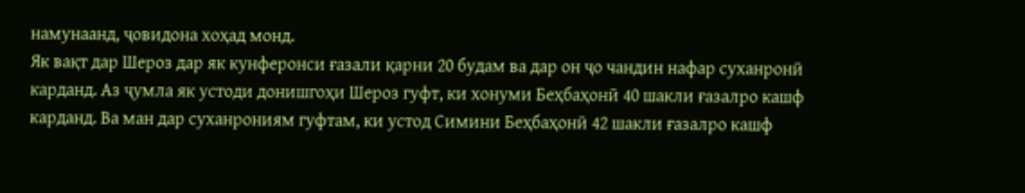намунаанд, ҷовидона хоҳад монд.
Як вақт дар Шероз дар як кунферонси ғазали қарни 20 будам ва дар он ҷо чандин нафар суханронӣ карданд. Аз ҷумла як устоди донишгоҳи Шероз гуфт, ки хонуми Беҳбаҳонӣ 40 шакли ғазалро кашф карданд. Ва ман дар суханрониям гуфтам, ки устод Симини Беҳбаҳонӣ 42 шакли ғазалро кашф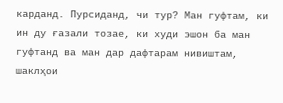карданд. Пурсиданд, чи тур? Ман гуфтам, ки ин ду ғазали тозае, ки худи эшон ба ман гуфтанд ва ман дар дафтарам нивиштам, шаклҳои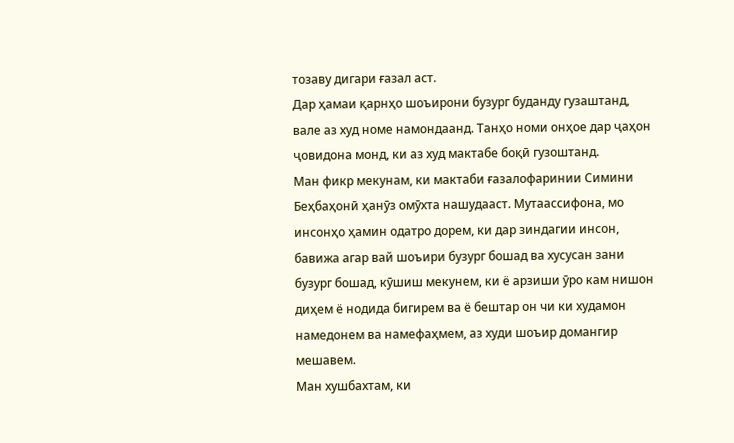тозаву дигари ғазал аст.
Дар ҳамаи қарнҳо шоъирони бузург буданду гузаштанд, вале аз худ номе намондаанд. Танҳо номи онҳое дар ҷаҳон ҷовидона монд, ки аз худ мактабе боқӣ гузоштанд.
Ман фикр мекунам, ки мактаби ғазалофаринии Симини Беҳбаҳонӣ ҳанӯз омӯхта нашудааст. Мутаассифона, мо инсонҳо ҳамин одатро дорем, ки дар зиндагии инсон, бавижа агар вай шоъири бузург бошад ва хусусан зани бузург бошад, кӯшиш мекунем, ки ё арзиши ӯро кам нишон диҳем ё нодида бигирем ва ё бештар он чи ки худамон намедонем ва намефаҳмем, аз худи шоъир домангир мешавем.
Ман хушбахтам, ки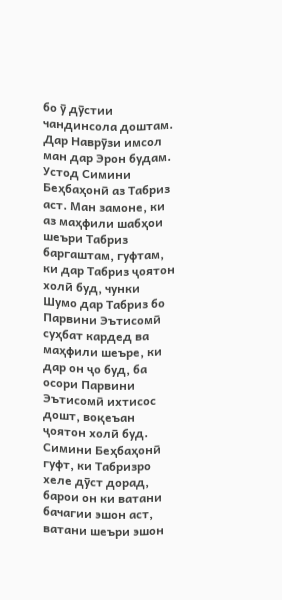бо ӯ дӯстии чандинсола доштам. Дар Наврӯзи имсол ман дар Эрон будам. Устод Симини Беҳбаҳонӣ аз Табриз аст. Ман замоне, ки аз маҳфили шабҳои шеъри Табриз баргаштам, гуфтам, ки дар Табриз ҷоятон холӣ буд, чунки Шумо дар Табриз бо Парвини Эътисомӣ суҳбат кардед ва маҳфили шеъре, ки дар он ҷо буд, ба осори Парвини Эътисомӣ ихтисос дошт, воқеъан ҷоятон холӣ буд.
Симини Беҳбаҳонӣ гуфт, ки Табризро хеле дӯст дорад, барои он ки ватани бачагии эшон аст, ватани шеъри эшон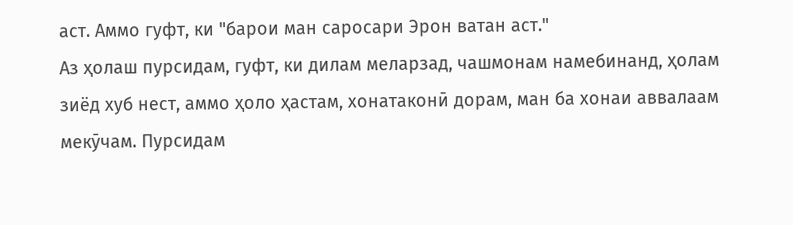аст. Аммо гуфт, ки "барои ман саросари Эрон ватан аст."
Аз ҳолаш пурсидам, гуфт, ки дилам меларзад, чашмонам намебинанд, ҳолам зиёд хуб нест, аммо ҳоло ҳастам, хонатаконӣ дорам, ман ба хонаи аввалаам мекӯчам. Пурсидам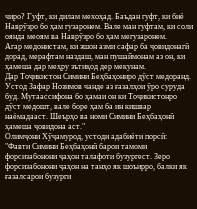чиро? Гуфт, ки дилам мехоҳад. Баъдан гуфт, ки биё Наврӯзро бо ҳам гузаронем. Вале ман гуфтам, ки соли оянда меоям ва Наврӯзро бо ҳам мегузаронем.
Агар медонистам, ки эшон азми сафар ба ҷовидонагӣ дорад, мерафтам наздаш, ман пушаймонам аз он, ки ҳамеша дар меҳру эътиқод дер мекунам.
Дар Тоҷикистон Симини Беҳбаҳониро дӯст медоранд. Устод Зафар Нозимов чанде аз ғазалҳои ӯро суруда буд. Мутаассифона бо ҳамаи он ки Тоҷикистонро дӯст медошт, вале боре ҳам ба ин кишвар наёмадааст. Шеърҳо ва номи Симини Беҳбаҳонӣ ҳамеша ҷовидона аст."
Олимҷони Хӯҷамурод, устоди адабиёти порсӣ:
"Фавти Симини Беҳбаҳонӣ барои тамоми форсизабонони ҷаҳон талафоти бузургест. Зеро форсизабонони ҷаҳон на танҳо як шоъирро, балки як ғазалсарои бузурги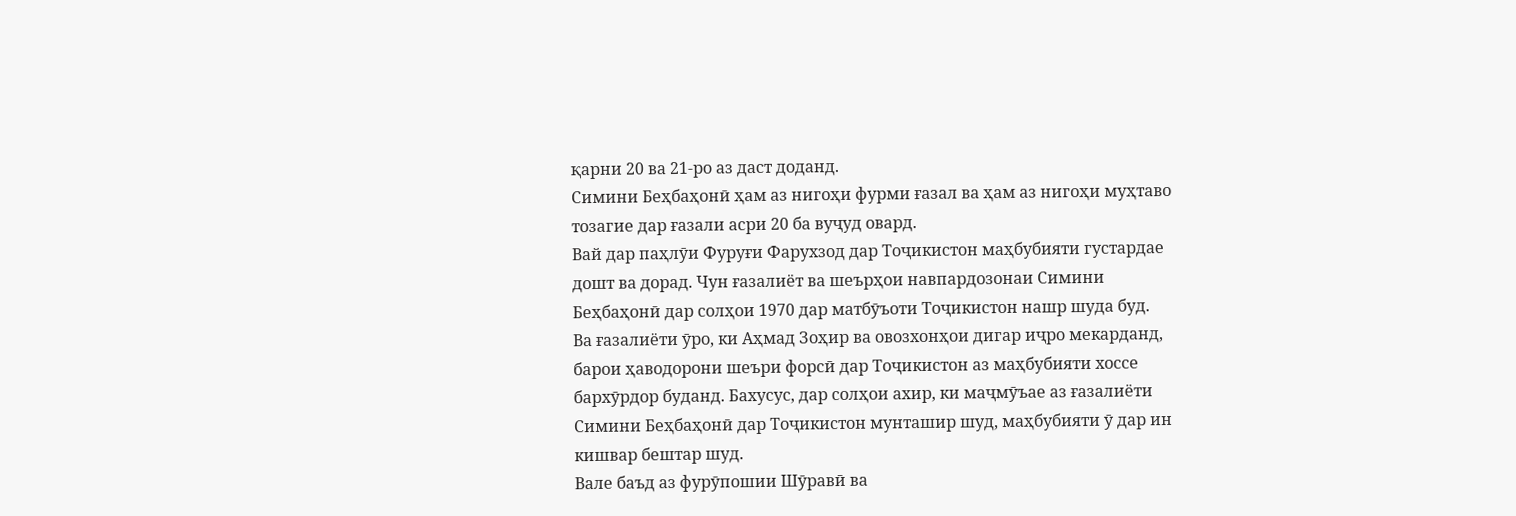қарни 20 ва 21-ро аз даст доданд.
Симини Беҳбаҳонӣ ҳам аз нигоҳи фурми ғазал ва ҳам аз нигоҳи муҳтаво тозагие дар ғазали асри 20 ба вуҷуд овард.
Вай дар паҳлӯи Фуруғи Фарухзод дар Тоҷикистон маҳбубияти густардае дошт ва дорад. Чун ғазалиёт ва шеърҳои навпардозонаи Симини Беҳбаҳонӣ дар солҳои 1970 дар матбӯъоти Тоҷикистон нашр шуда буд.
Ва ғазалиёти ӯро, ки Аҳмад Зоҳир ва овозхонҳои дигар иҷро мекарданд, барои ҳаводорони шеъри форсӣ дар Тоҷикистон аз маҳбубияти хоссе бархӯрдор буданд. Бахусус, дар солҳои ахир, ки маҷмӯъае аз ғазалиёти Симини Беҳбаҳонӣ дар Тоҷикистон мунташир шуд, маҳбубияти ӯ дар ин кишвар бештар шуд.
Вале баъд аз фурӯпошии Шӯравӣ ва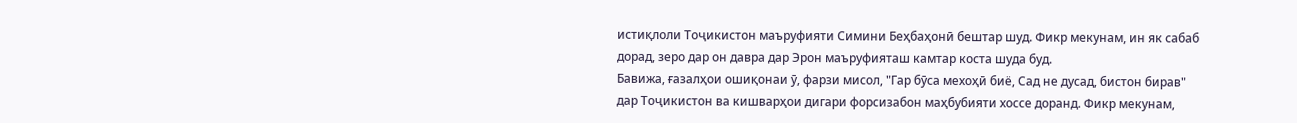истиқлоли Тоҷикистон маъруфияти Симини Беҳбаҳонӣ бештар шуд. Фикр мекунам, ин як сабаб дорад, зеро дар он давра дар Эрон маъруфияташ камтар коста шуда буд.
Бавижа, ғазалҳои ошиқонаи ӯ, фарзи мисол, "Гар бӯса мехоҳӣ биё, Сад не дусад, бистон бирав" дар Тоҷикистон ва кишварҳои дигари форсизабон маҳбубияти хоссе доранд. Фикр мекунам,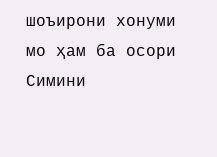шоъирони хонуми мо ҳам ба осори Симини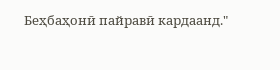Беҳбаҳонӣ пайравӣ кардаанд."